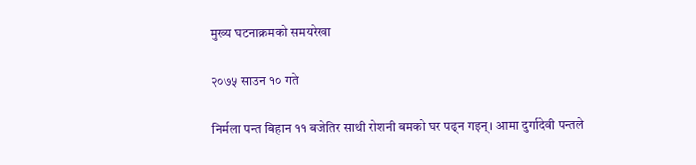मुख्य घटनाक्रमको समयरेखा

२०७५ साउन १० गते

निर्मला पन्त बिहान ११ बजेतिर साथी रोशनी बमको घर पढ्न गइन्। आमा दुर्गादेवी पन्तले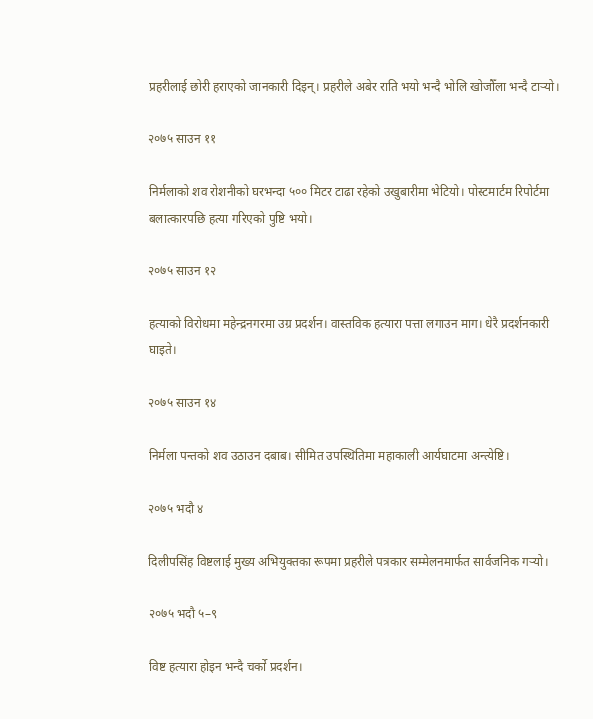प्रहरीलाई छोरी हराएको जानकारी दिइन्। प्रहरीले अबेर राति भयो भन्दै भोलि खोजौँला भन्दै टार्‍यो।

२०७५ साउन ११

निर्मलाको शव रोशनीको घरभन्दा ५०० मिटर टाढा रहेको उखुबारीमा भेटियो। पोस्टमार्टम रिपोर्टमा बलात्कारपछि हत्या गरिएको पुष्टि भयो।

२०७५ साउन १२

हत्याको विरोधमा महेन्द्रनगरमा उग्र प्रदर्शन। वास्तविक हत्यारा पत्ता लगाउन माग। धेरै प्रदर्शनकारी घाइते।

२०७५ साउन १४

निर्मला पन्तको शव उठाउन दबाब। सीमित उपस्थितिमा महाकाली आर्यघाटमा अन्त्येष्टि।

२०७५ भदौ ४

दिलीपसिंह विष्टलाई मुख्य अभियुक्तका रूपमा प्रहरीले पत्रकार सम्मेलनमार्फत सार्वजनिक गर्‍यो।

२०७५ भदौ ५–९

विष्ट हत्यारा होइन भन्दै चर्को प्रदर्शन।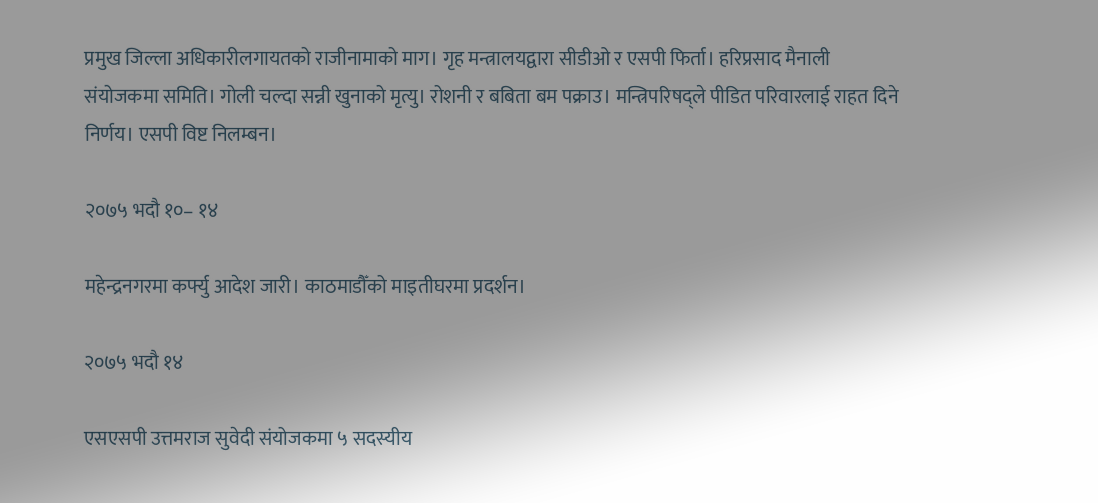प्रमुख जिल्ला अधिकारीलगायतको राजीनामाको माग। गृह मन्त्रालयद्वारा सीडीओ र एसपी फिर्ता। हरिप्रसाद मैनाली संयोजकमा समिति। गोली चल्दा सन्नी खुनाको मृत्यु। रोशनी र बबिता बम पक्राउ। मन्त्रिपरिषद्ले पीडित परिवारलाई राहत दिने निर्णय। एसपी विष्ट निलम्बन।

२०७५ भदौ १०– १४

महेन्द्रनगरमा कर्फ्यु आदेश जारी। काठमाडौँको माइतीघरमा प्रदर्शन।

२०७५ भदौ १४

एसएसपी उत्तमराज सुवेदी संयोजकमा ५ सदस्यीय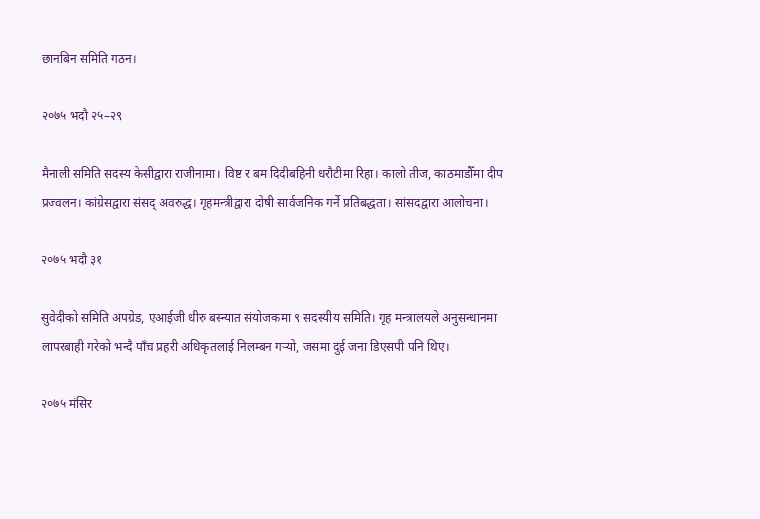छानबिन समिति गठन।

२०७५ भदौ २५–२९

मैनाली समिति सदस्य केसीद्वारा राजीनामा। विष्ट र बम दिदीबहिनी धरौटीमा रिहा। कालो तीज, काठमाडौँमा दीप प्रज्वलन। कांग्रेसद्वारा संसद् अवरुद्ध। गृहमन्त्रीद्वारा दोषी सार्वजनिक गर्ने प्रतिबद्धता। सांसदद्वारा आलोचना।

२०७५ भदौ ३१

सुवेदीको समिति अपग्रेड, एआईजी धीरु बस्न्यात संयोजकमा ९ सदस्यीय समिति। गृह मन्त्रालयले अनुसन्धानमा लापरबाही गरेको भन्दै पाँच प्रहरी अधिकृतलाई निलम्बन गर्‍यो, जसमा दुई जना डिएसपी पनि थिए।

२०७५ मंसिर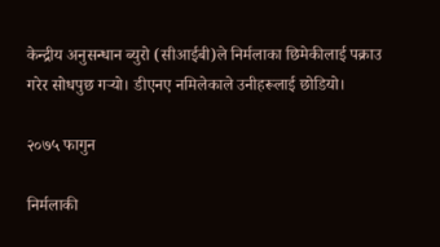केन्द्रीय अनुसन्धान ब्युरो (सीआईबी)ले निर्मलाका छिमेकीलाई पक्राउ गरेर सोधपुछ गर्‍यो। डीएनए नमिलेकाले उनीहरूलाई छोडियो।

२०७५ फागुन

निर्मलाकी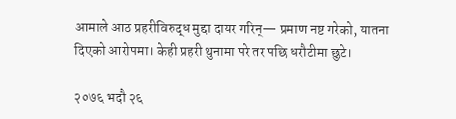आमाले आठ प्रहरीविरुद्ध मुद्दा दायर गरिन्— प्रमाण नष्ट गरेको, यातना दिएको आरोपमा। केही प्रहरी थुनामा परे तर पछि धरौटीमा छुटे।

२०७६ भदौ २६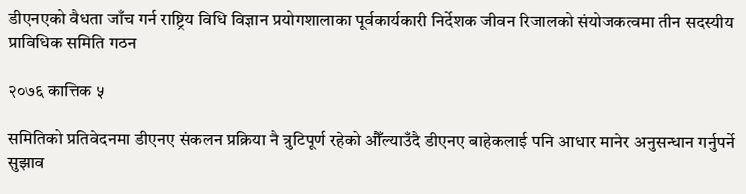डीएनएको वैधता जाँच गर्न राष्ट्रिय विधि विज्ञान प्रयोगशालाका पूर्वकार्यकारी निर्देशक जीवन रिजालको संयोजकत्वमा तीन सदस्यीय प्राविधिक समिति गठन

२०७६ कात्तिक ५

समितिको प्रतिवेदनमा डीएनए संकलन प्रक्रिया नै त्रुटिपूर्ण रहेको औँल्याउँदै डीएनए बाहेकलाई पनि आधार मानेर अनुसन्धान गर्नुपर्ने सुझाव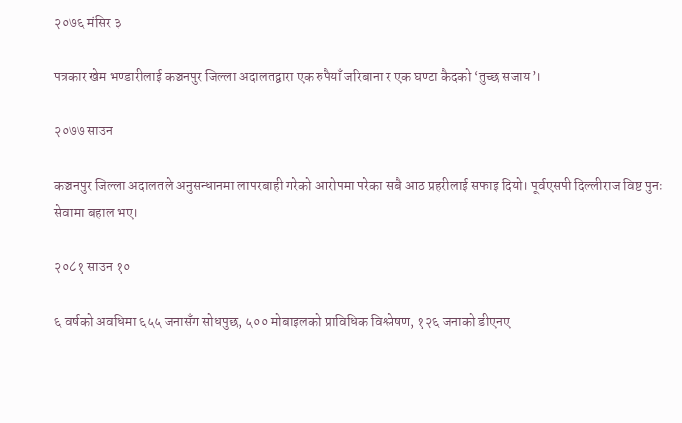२०७६ मंसिर ३

पत्रकार खेम भण्डारीलाई कञ्चनपुर जिल्ला अदालतद्वारा एक रुपैयाँ जरिबाना र एक घण्टा कैदको ‘तुच्छ सजाय’।

२०७७ साउन

कञ्चनपुर जिल्ला अदालतले अनुसन्धानमा लापरबाही गरेको आरोपमा परेका सबै आठ प्रहरीलाई सफाइ दियो। पूर्वएसपी दिल्लीराज विष्ट पुनः सेवामा बहाल भए।

२०८१ साउन १०

६ वर्षको अवधिमा ६५५ जनासँग सोधपुछ, ५०० मोबाइलको प्राविधिक विश्लेषण, १२६ जनाको डीएनए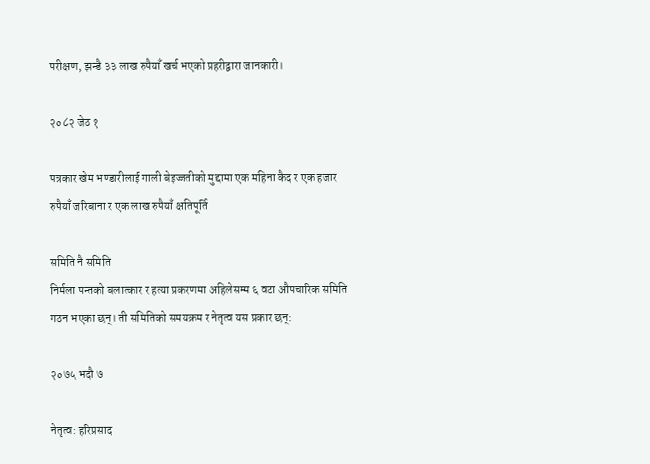परीक्षण, झन्डै ३३ लाख रुपैयाँ खर्च भएको प्रहरीद्वारा जानकारी।

२०८२ जेठ १

पत्रकार खेम भण्डारीलाई गाली बेइज्जतीको मुद्दामा एक महिना कैद र एक हजार रुपैयाँ जरिबाना र एक लाख रुपैयाँ क्षतिपूर्ति

समिति नै समिति
निर्मला पन्तको बलात्कार र हत्या प्रकरणमा अहिलेसम्म ६ वटा औपचारिक समिति गठन भएका छन्। ती समितिको समयक्रम र नेतृत्व यस प्रकार छन्:

२०७५ भदौ ७

नेतृत्व: हरिप्रसाद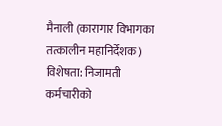मैनाली (कारागार विभागका तत्कालीन महानिर्देशक)
विशेषता: निजामती कर्मचारीको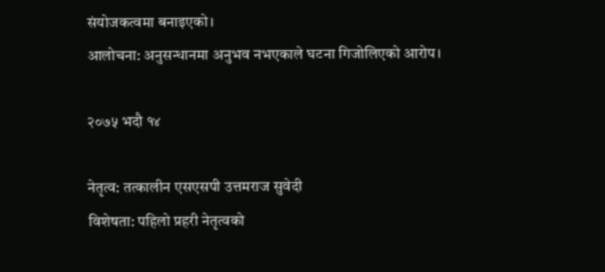संयोजकत्वमा बनाइएको।
आलोचना: अनुसन्धानमा अनुभव नभएकाले घटना गिजोलिएको आरोप।

२०७५ भदौ १४

नेतृत्व: तत्कालीन एसएसपी उत्तमराज सुवेदी
विशेषता: पहिलो प्रहरी नेतृत्वको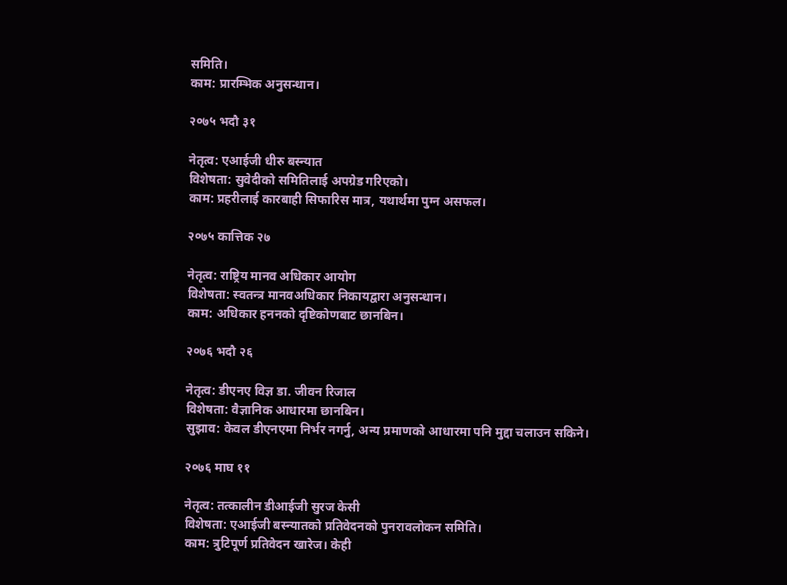समिति।
काम: प्रारम्भिक अनुसन्धान।

२०७५ भदौ ३१

नेतृत्व: एआईजी धीरु बस्न्यात
विशेषता: सुवेदीको समितिलाई अपग्रेड गरिएको।
काम: प्रहरीलाई कारबाही सिफारिस मात्र, यथार्थमा पुग्न असफल।

२०७५ कात्तिक २७

नेतृत्व: राष्ट्रिय मानव अधिकार आयोग
विशेषता: स्वतन्त्र मानवअधिकार निकायद्वारा अनुसन्धान।
काम: अधिकार हननको दृष्टिकोणबाट छानबिन।

२०७६ भदौ २६

नेतृत्व: डीएनए विज्ञ डा. जीवन रिजाल
विशेषता: वैज्ञानिक आधारमा छानबिन।
सुझाव: केवल डीएनएमा निर्भर नगर्नु, अन्य प्रमाणको आधारमा पनि मुद्दा चलाउन सकिने।

२०७६ माघ ११

नेतृत्व: तत्कालीन डीआईजी सुरज केसी
विशेषता: एआईजी बस्न्यातको प्रतिवेदनको पुनरावलोकन समिति।
काम: त्रुटिपूर्ण प्रतिवेदन खारेज। केही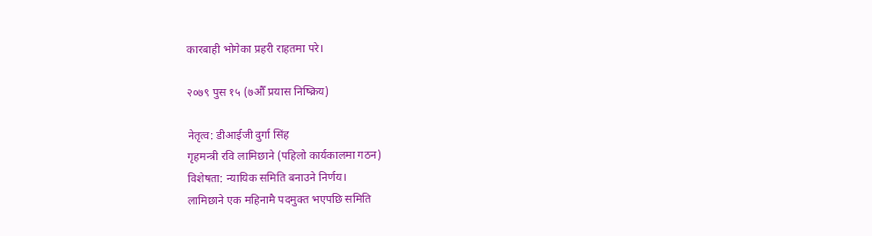कारबाही भोगेका प्रहरी राहतमा परे।

२०७९ पुस १५ (७औँ प्रयास निष्क्रिय)

नेतृत्व: डीआईजी दुर्गा सिंह
गृहमन्त्री रवि लामिछाने (पहिलो कार्यकालमा गठन)
विशेषता: न्यायिक समिति बनाउने निर्णय।
लामिछाने एक महिनामै पदमुक्त भएपछि समिति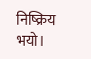निष्क्रिय भयो।